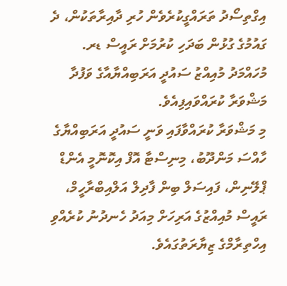އިގްތިސޯދު ތަރައްގީކުރެވެން ހުރި ދާއިރާތަކުން، ދެ ގައުމުގެ ގުޅުން ބަދަހި ކުރުމަށް ރައީސް ޑރ. މުހައްމަދު މުއިއްޒު ސައުދީ އަރަބިއްޔާއާގެ ވަފުދާ މަޝްވަރާ ކުރައްވައިފިއެވެ.
މި މަޝްވަރާ ކުރައްވާފައި ވަނީ ސައުދީ އަރަބިއްޔާގެ ހާއްސަ މަންދޫބު، މިނިސްޓާ އޮފް އިކޮނޮމީ އެންޑް ޕްލޭނިން، ފައިސަލް ބިން ފާދިލް އަލްއިބްރާހީމް، ރައީސް މުއިއްޒުގެ އަރިހަށް މިއަދު ހެނދުނު ކުރެއްވި އިހްތިރާމްގެ ޒިޔާރަތުގައެވެ.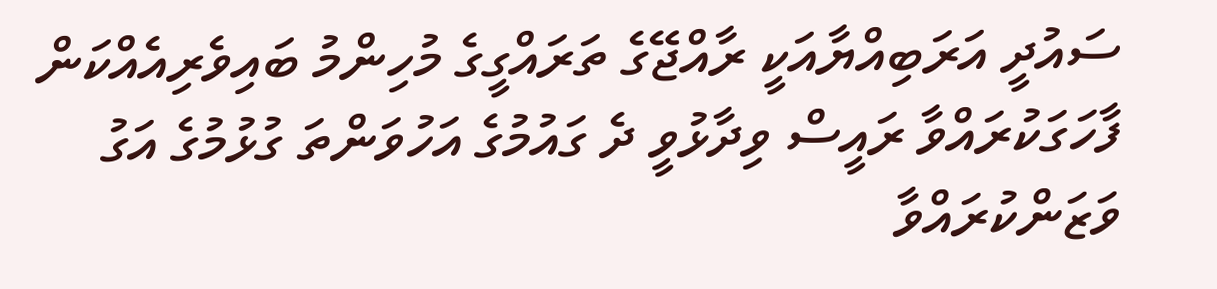ސައުދީ އަރަބިއްޔާއަކީ ރާއްޖޭގެ ތަރައްގީގެ މުހިންމު ބައިވެރިއެއްކަން ފާހަގަކުރައްވާ ރައީސް ވިދާޅުވީ ދެ ގައުމުގެ އަހުވަންތަ ގުޅުމުގެ އަގު ވަޒަންކުރައްވާ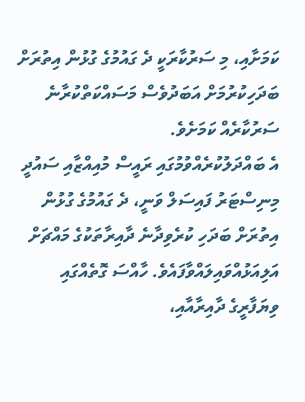ކަމަށާއި، މި ސަރުކާރަކީ ދެ ގައުމުގެ ގުޅުން އިތުރަށް ބަދަހިކުރުމަށް އަބަދުވެސް މަސައްކަތްކުރާނެ ސަރުކާރެއް ކަމަށެވެ.
އެ ބައްދަލުކުރެއްވުމުގައި ރައީސް މުއިއްޒާއި ސައުދީ މިނިސްޓަރު ފައިސަލް ވަނީ، ދެ ގައުމުގެ ގުޅުން އިތުރަށް ބަދަހި ކުރެވިދާނެ ދާއިރާތަކުގެ މައްޗަށް އަލިއަޅުއްވައިލައްވާފައެވެ. ހާއްސަ ގޮތެއްގައި ވިޔަފާރީގެ ދާއިރާއާއި،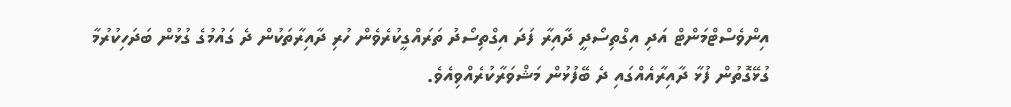އިންވެސްޓްމަންޓް އަދި އިގްތިސޯދީ ދާއިރާ ފަދަ އިގްތިސޯދު ތަރައްގީކުރެވެން ހުރި ދާއިރާތަކުން ދެ ގައުމުގެ ގުޅުން ބަދަހިކުރުމާ ގުޅޭގޮތުން ފުޅާ ދާއިރާއެއްގައި ދެ ބޭފުޅުން މަޝްވަރާކުރެއްވިއެވެ.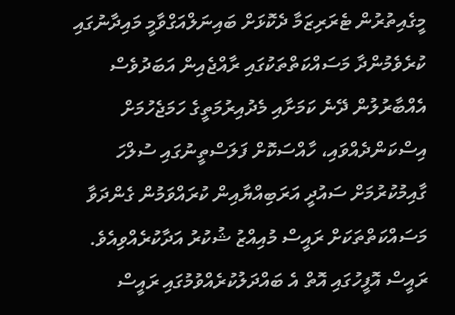މީގެއިތުރުން ޓެރަރިޒަމާ ދެކޮޅަށް ބައިނަލްއަގްވާމީ މައިދާނުގައި ކުރެވެމުންދާ މަސައްކަތްތަކުގައި ރާއްޖެއިން އަބަދުވެސް އެއްބާރުލުން ދޭނެ ކަމަށާއި މެދުއިރުމަތީގެ ހަމަޖެހުމަށް އިސްކަންދެއްވައި، ހާއްސަކޮށް ފަލަސްތީނުގައި ސުލްހަ ގާއިމުކުރުމަށް ސައުދީ އަރަބިއްޔާއިން ކުރައްވަމުން ގެންދަވާ މަސައްކަތްތަކަށް ރައީސް މުއިއްޒު ޝުކުރު އަދާކުރެއްވިއެވެ.
ރައީސް އޮފީހުގައި އޮތް އެ ބައްދަލުކުރެއްވުމުގައި ރައީސް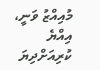މުއިއްޒު ވަނީ، އިއްޔެ ކުރިއަށްދިޔަ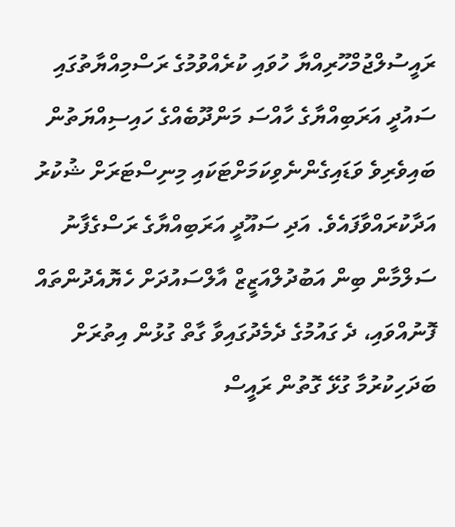ރައީސުލްޖުމްހޫރިއްޔާ ހުވައި ކުރެއްވުމުގެ ރަސްމިއްޔާތުގައި ސައުދީ އަރަބިއްޔާގެ ހާއްސަ މަންދޫބެއްގެ ހައިސިއްޔަތުން ބައިވެރިވެ ވަޑައިގެންނެވިކަމަށްޓަކައި މިނިސްޓަރަށް ޝުކުރު އަދާކުރައްވާފައެވެ. އަދި ސައޫދީ އަރަބިއްޔާގެ ރަސްގެފާނު ސަލްމާން ބިން އަބުދުލްއަޒީޒް އާލްސައުދަށް ހެޔޮއެދުންތައް ފޮނުއްވައި، ދެ ގައުމުގެ ދެމެދުގައިވާ ގާތް ގުޅުން އިތުރަށް ބަދަހިކުރުމާ ގުޅޭ ގޮތުން ރައީސް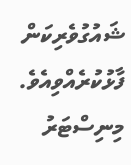ޝައުގުވެރިކަން ފާޅުކުރެއްވިއެވެ.
މިނިސްޓަރު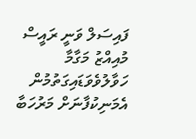ފައިސަލް ވަނީ ރައީސް މުއިއްޒު މަގާމާ ހަވާލުވެވަޑައިގަތުމުން އެމަނިކުފާނަށް މަރުހަބާ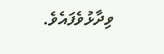ވިދާޅުވެފައެވެ.